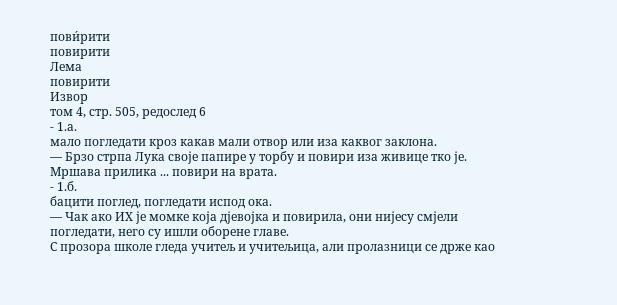пови́рити
повирити
Лема
повирити
Извор
том 4, стр. 505, редослед 6
- 1.а.
мало погледати кроз какав мали отвор или иза каквог заклона.
— Брзо стрпа Лука своје папире у торбу и повири иза живице тко је.
Мршава прилика ... повири на врата.
- 1.б.
бацити поглед, погледати испод ока.
— Чак ако ИХ је момке која дјевојка и повирила, они нијесу смјели погледати, него су ишли оборене главе.
С прозора школе гледа учитељ и учитељица, али пролазници се држе као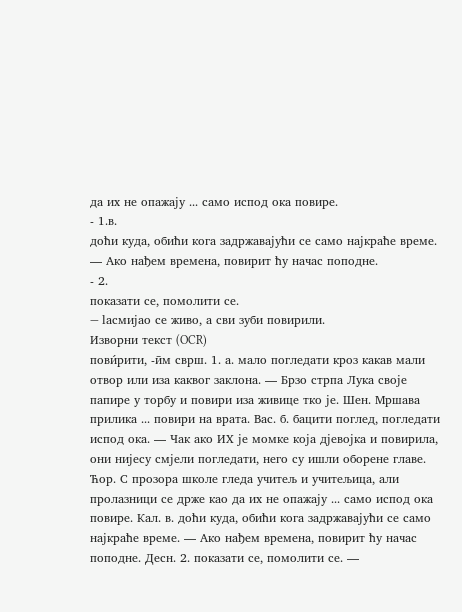да их не опажају ... само испод ока повире.
- 1.в.
доћи куда, обићи кога задржавајући се само најкраће време.
— Ако нађем времена, повирит ћу начас поподне.
- 2.
показати се, помолити се.
— lасмијао се живо, а сви зуби повирили.
Изворни текст (OCR)
пови́рити, -ӣм сврш. 1. а. мало погледати кроз какав мали отвор или иза каквог заклона. — Брзо стрпа Лука своје папире у торбу и повири иза живице тко је. Шен. Мршава прилика ... повири на врата. Вас. б. бацити поглед, погледати испод ока. — Чак ако ИХ је момке која дјевојка и повирила, они нијесу смјели погледати, него су ишли оборене главе. Ћор. С прозора школе гледа учитељ и учитељица, али пролазници се држе као да их не опажају ... само испод ока повире. Кал. в. доћи куда, обићи кога задржавајући се само најкраће време. — Ако нађем времена, повирит ћу начас поподне. Десн. 2. показати се, помолити се. —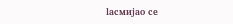lасмијао се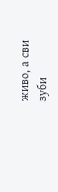живо, а сви зуби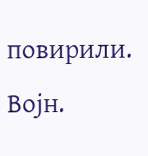повирили. Војн.